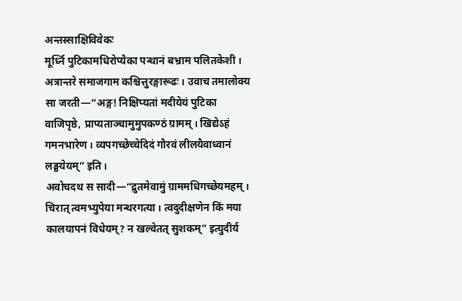अन्तस्साक्षिविवेकः
मूर्ध्नि पुटिकामधिरोप्यैका पन्थानं बभ्राम पलितकेशी। अत्रान्तरे समाजगाम कश्चित्तुरङ्गारूढः। उवाच तमालोक्य सा जरती—“अङ्ग! निक्षिप्यतां मदीयेयं पुटिका वाजिपृष्ठे, प्राप्यताञ्चामुमुपकण्ठं ग्रामम्। खिद्येऽहं गमनभारेण। व्यपगच्छेच्चेदिदं गौरवं लीलयैवाध्वानं लङ्घयेयम्” इति।
अवोचदथ स सादी—“द्रुतमेवामुं ग्राममधिगच्छेयमहम्। चिरात् त्वमभ्युपेया मन्थरगत्या। त्वदुदीक्षणेन किं मया कालयापनं विधेयम्? न खल्वेतत् सुशकम्” इत्युदीर्य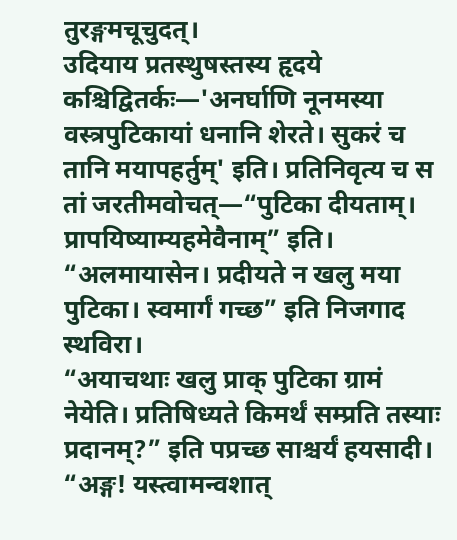तुरङ्गमचूचुदत्।
उदियाय प्रतस्थुषस्तस्य हृदये कश्चिद्वितर्कः—'अनर्घाणि नूनमस्या वस्त्रपुटिकायां धनानि शेरते। सुकरं च तानि मयापहर्तुम्' इति। प्रतिनिवृत्य च स तां जरतीमवोचत्—“पुटिका दीयताम्। प्रापयिष्याम्यहमेवैनाम्” इति।
“अलमायासेन। प्रदीयते न खलु मया पुटिका। स्वमार्गं गच्छ” इति निजगाद स्थविरा।
“अयाचथाः खलु प्राक् पुटिका ग्रामं नेयेति। प्रतिषिध्यते किमर्थं सम्प्रति तस्याः प्रदानम्?” इति पप्रच्छ साश्चर्यं हयसादी।
“अङ्ग! यस्त्वामन्वशात्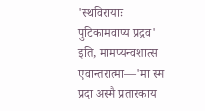'स्थविरायाः पुटिकामवाप्य प्रद्रव' इति, मामप्यन्वशात्स एवान्तरात्मा—'मा स्म प्रदा अस्मै प्रतारकाय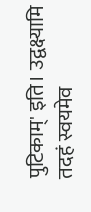पुटिकाम्' इति। उद्वक्ष्यामि तदहं स्वयमेव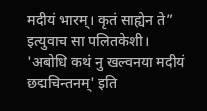मदीयं भारम्। कृतं साह्येन ते” इत्युवाच सा पलितकेशी।
'अबोधि कथं नु खल्वनया मदीयं छद्मचिन्तनम्' इति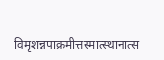विमृशन्नपाक्रमीत्तस्मात्स्थानात्स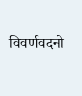विवर्णवदनो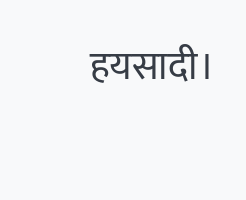हयसादी।